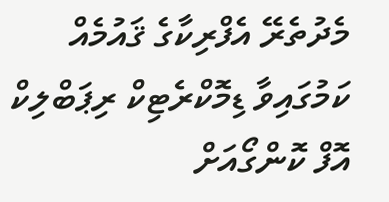މެދުތެރޭ އެފްރިކާގެ ޤައުމެއް ކަމުގައިވާ ޑިމޮކްރެޓިކް ރިޕަބްލިކް އޮފް ކޮންގޯއަށް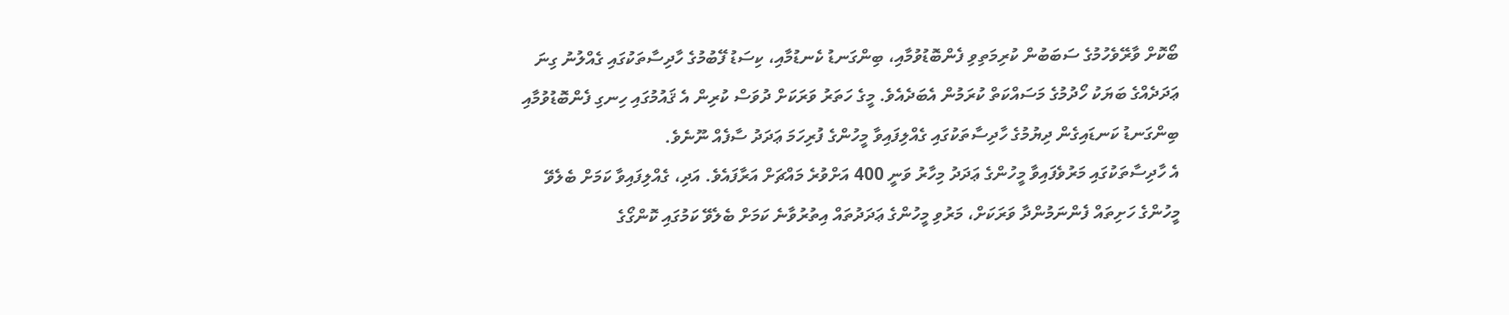ބޯކޮށް ވާރޭވެހުމުގެ ސަބަބުން ކުރިމަތިވި ފެންބޮޑުވުމާއި، ބިންގަނޑު ކެނޑުމާއި، ކިސަޑު ފޭބުމުގެ ހާދިސާތަކުގައި ގެއްލުނު ގިނަ ޢަދަދެއްގެ ބަޔަކު ހޯދުމުގެ މަސައްކަތް ކުރަމުން އެބަދެއެވެ. މީގެ ހަތަރު ވަރަކަށް ދުވަސް ކުރިން އެ ޤައުމުގައި ހިނގި ފެންބޮޑުވުމާއި ބިންގަނޑު ކަނޑައިގެން ދިޔުމުގެ ހާދިސާތަކުގައި ގެއްލިފައިވާ މީހުންގެ ފުރިހަމަ ޢަދަދު ސާފެއް ނޫނެވެ.
އެ ހާދިސާތަކުގައި މަރުވެފައިވާ މީހުންގެ ޢަދަދު މިހާރު ވަނީ 400 އަށްވުރެ މައްޗަށް އަރާފައެވެ. އަދި، ގެއްލިފައިވާ ކަމަށް ބެލެވޭ މީހުންގެ ހަށިތައް ފެންނަމުންދާ ވަރަކަށް، މަރުވި މީހުންގެ ޢަދަދުތައް އިތުރުވާނެ ކަމަށް ބެލެވޭ ކަމުގައި ކޮންގޯގެ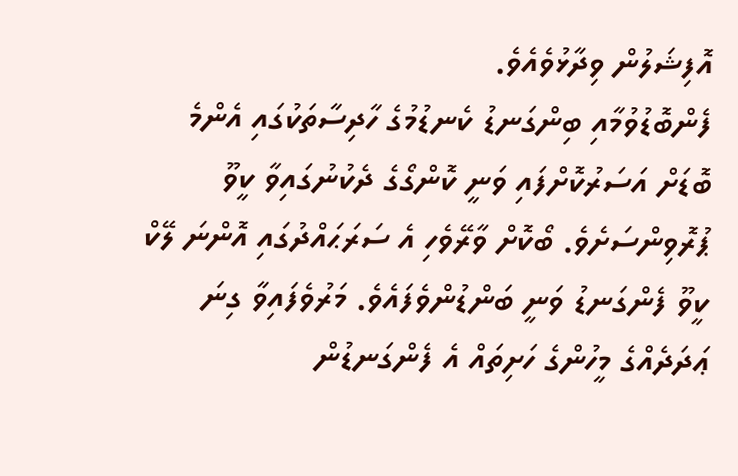އޮފިޝަލުން ވިދާޅުވެއެވެ.
ފެންބޮޑުވުމާއި ބިންގަނޑު ކެނޑުމުގެ ހާދިސާތަކުގައި އެންމެ ބޮޑަށް އަސަރުކޮށްފައި ވަނީ ކޮންގޯގެ ދެކުނުގައިވާ ކީވޫ ޕުރޮވިންސަށެވެ. ބޯކޮށް ވާރޭވެހި އެ ސަރަޙައްދުގައި އޮންނަ ލޭކް ކީވޫ ފެންގަނޑު ވަނީ ބަންޑުންވެފައެވެ. މަރުވެފައިވާ ގިނަ ޢަދަދެއްގެ މީހުންގެ ހަށިތައް އެ ފެންގަނޑުން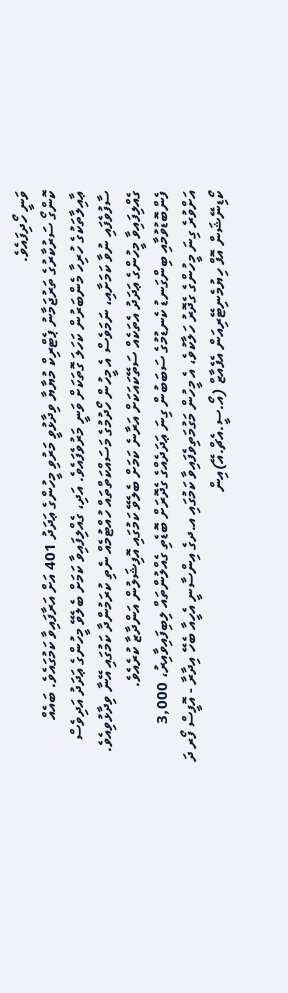ވަނީ ހޯދިފައެވެ.
ކޮންގޯ ސަރުކާރުގެ ތަރުޖަމާނު ޕެޓްރިކް މުޔާޔާ ވިދާޅުވީ މަރުވި މީހުންގެ ޢަދަދު 401 އަށް އަރާފައިވާ ކަމުގައެވެ. ބައެއް ޢާއިލާތަކުގެ ހުރިހާ މެންބަރުން ކަހަލަ ގޮތަކަށް ވަނީ މަރުވެފައެވެ. އަދި، ގެއްލިފައިވާ ކަމަށް ބެލެވޭ މީހުންގެ ޢަދަދު އަދިވެސް ސާފުވެފައި ނުވާ ކަމަށާއި، ނަމަވެސް އެ މީހުން ހޯދުމުގެ މަސައްކަތްތައް ހުއްޓުމެއް ނެތި ކުރަމުންދާ ކަމުގައި އޭނާ ވިދާޅުވިއެވެ. ގެއްލިފައިވާ މީހުންގެ ޢަދަދު އެތަކެއް ސަތޭކައަކަށް އަރާނެ ކަމަށް ބެލެވޭ ކަމުގައި އޮފިޝަލުން އަންދާޒާ ކުރެއެވެ.
ފެންބޮޑުވުމާއި ބިންގަނޑު ކެނޑުމުގެ ސަބަބުން ގިނަ ޢަދަދެއްގެ ގެދޮރަށް ބޮޑެތި ގެއްލުންތައް ލިބިފައިވާއިރު، 3,000 އަށްވުރެ ގިނަ މީހުންގެ ގެދޮރު ހަލާކުވެ، އެ މީހުން މަގުމަތިވެފައިވާ ކަމުގައި އ.ދގެ އިންސާނީ އެހީއާ ބެހޭ އިދާރާ - އޮފީސް ފޯރ ދަ ކޯޑިނޭޝަން އޮފް ހިޔުމެނިޓޭރިއަން އެފެއާޒް (އޯ.ސީ.އެޗް.އޭ)އިން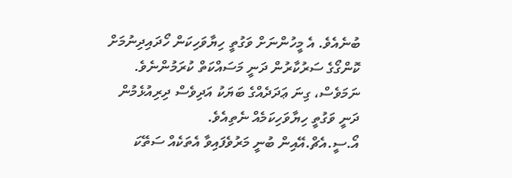ބުނެއެވެ. އެ މީހުންނަށް ވަގުތީ ހިޔާވަހިކަން ހޯދައިދިނުމަށް ކޮންގޯގެ ސަރުކާރުން ދަނީ މަސައްކަތް ކުރަމުންނެވެ. ނަމަވެސް، ގިނަ ޢަދަދެއްގެ ބަޔަކު އަދިވެސް ދިރިއުޅެމުން ދަނީ ވަގުތީ ހިޔާވަހިކަމެއް ނެތިއެވެ.
އޯ.ސީ.އެޗް.އޭއިން ބުނީ މަރުވެފައިވާ އެތަކެއް ސަތޭކަ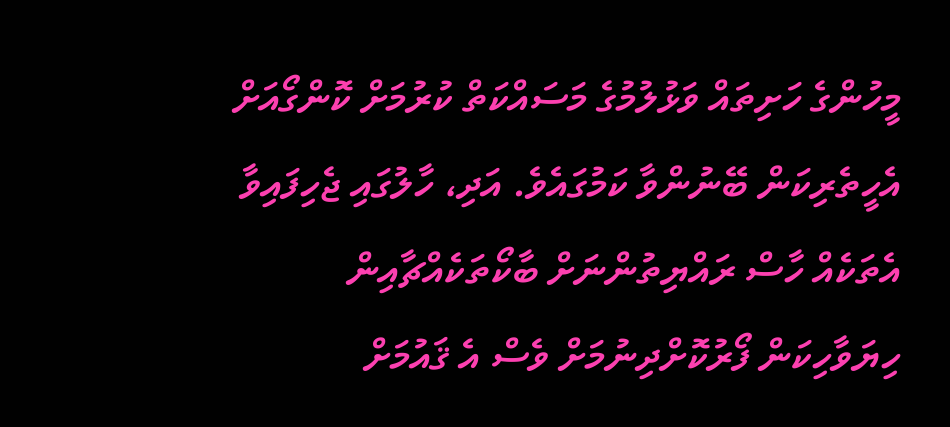މީހުންގެ ހަށިތައް ވަޅުލުމުގެ މަސައްކަތް ކުރުމަށް ކޮންގޯއަށް އެހީތެރިކަން ބޭނުންވާ ކަމުގައެވެ. އަދި، ހާލުގައި ޖެހިފައިވާ އެތަކެއް ހާސް ރައްޔިތުންނަށް ބާކޯތަކެއްޗާއިން ހިޔަވާހިކަން ފޯރުކޮށްދިނުމަށް ވެސް އެ ޤައުމަށް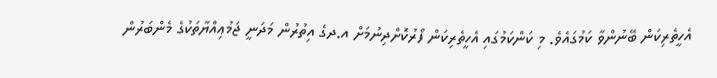އެހީތެރިކަން ބޭނުންވާ ކަމުގައެވެ. މި ކަންކަމުގައި އެހީތެރިކަން ފޯރުކޮށްދިނުމަށް އ.ދގެ އިތުރުން މަދަނީ ޖަމުޢިއްޔާތަކުގެ މެންބަރުން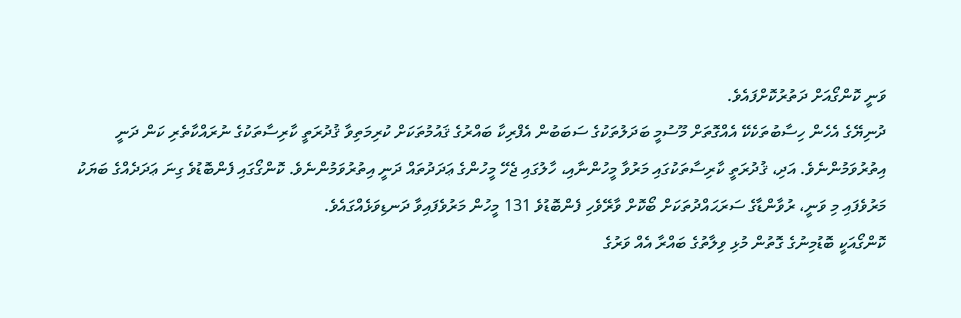ވަނީ ކޮންގޯއަށް ދަތުރުކޮށްފައެވެ.
ދުނިޔޭގެ އެހެން ހިސާބުތަކެކޭ އެއްގޮތަށް މޫސުމީ ބަދަލުތަކުގެ ސަބަބުން އެފްރިކާ ބައްރުގެ ޤައުމުތަކަށް ކުރިމަތިވާ ޤުދުރަތީ ކާރިސާތަކުގެ ނުރައްކާތެރި ކަން ދަނީ އިތުރުވަމުންނެވެ. އަދި، ޤުދުރަތީ ކާރިސާތަކުގައި މަރުވާ މީހުންނާއި، ހާލުގައި ޖެހޭ މީހުންގެ ޢަދަދުތައް ދަނީ އިތުރުވަމުންނެވެ. ކޮންގޯގައި ފެންބޮޑުވެ ގިނަ ޢަދަދެއްގެ ބަޔަކު މަރުވެފައި މި ވަނީ، ރުވާންޑާގެ ސަރަޙައްދުތަކަށް ބޯކޮށް ވާރޭވެހި ފެންބޮޑުވެ 131 މީހުން މަރުވެފައިވާ ދަނޑިވަޅެއްގައެވެ.
ކޮންގޯއަކީ ބޮޑުމިނުގެ ގޮތުން މުޅި ވިލާތުގެ ބައްރާ އެއް ވަރުގެ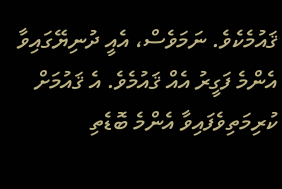ޤައުމެކެވެ. ނަމަވެސް، އެއީ ދުނިޔޭގައިވާ އެންމެ ފަގީރު އެއް ޤައުމެވެ. އެ ޤައުމަށް ކުރިމަތިވެފައިވާ އެންމެ ބޮޑެތި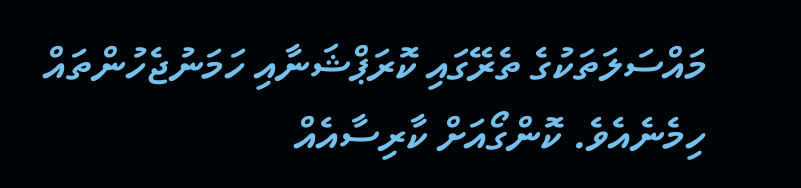މައްސަލަތަކުގެ ތެރޭގައި ކޮރަޕްޝަނާއި ހަމަނުޖެހުންތައް ހިމެނެއެވެ. ކޮންގޯއަށް ކާރިސާއެއް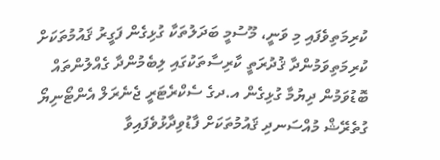ކުރިމަތިވެފައި މި ވަނީ، މޫސުމީ ބަދަލުތަކާ ގުޅިގެން ފަގީރު ޤައުމުތަކަށް ކުރިމަތިވަމުންދާ ޤުދުރަތީ ކާރިސާތަކުގައި ލިބެމުންދާ ގެއްލުންތައް ބޮޑުވަމުން ދިޔުމާ ގުޅިގެން އ.ދގެ ސެކްރެޓަރީ ޖެނެރަލް އެންޓޯނިޔޯ ގުތެރޭޝް މުއްސަނދި ޤައުމުތަކަށް ފާޑުވިދާޅުވެފައިވާ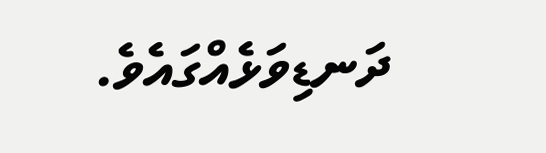ދަނޑިވަޅެއްގައެވެ.